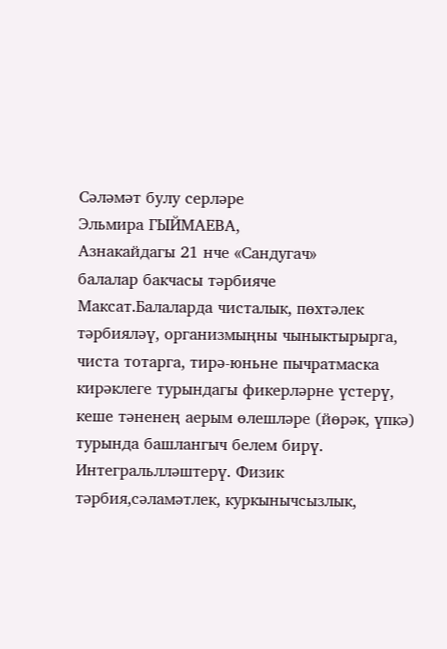Сәләмәт булу серләре
Эльмира ГЫЙМАЕВА,
Азнакайдагы 21 нче «Сандугач»
балалар бакчасы тәрбияче
Максат.Балаларда чисталык, пөхтәлек тәрбияләү, организмыңны чыныктырырга, чиста тотарга, тирә-юньне пычратмаска кирәклеге турындагы фикерләрне үстерү, кеше тәненең аерым өлешләре (йөрәк, үпкә) турында башлангыч белем бирү.
Интегральлләштерү. Физик тәрбия,сәламәтлек, куркынычсызлык,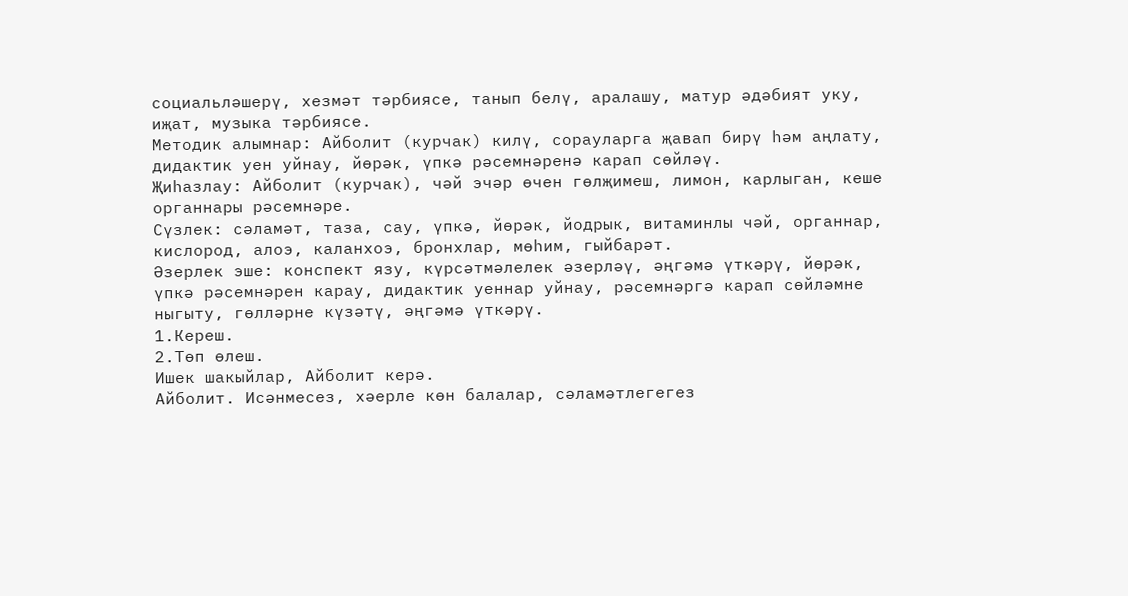социальләшерү, хезмәт тәрбиясе, танып белү, аралашу, матур әдәбият уку, иҗат, музыка тәрбиясе.
Методик алымнар: Айболит (курчак) килү, сорауларга җавап бирү һәм аңлату, дидактик уен уйнау, йөрәк, үпкә рәсемнәренә карап сөйләү.
Җиһазлау: Айболит (курчак), чәй эчәр өчен гөлҗимеш, лимон, карлыган, кеше органнары рәсемнәре.
Сүзлек: сәламәт, таза, сау, үпкә, йөрәк, йодрык, витаминлы чәй, органнар, кислород, алоэ, каланхоэ, бронхлар, мөһим, гыйбарәт.
Әзерлек эше: конспект язу, күрсәтмәлелек әзерләү, әңгәмә үткәрү, йөрәк, үпкә рәсемнәрен карау, дидактик уеннар уйнау, рәсемнәргә карап сөйләмне ныгыту, гөлләрне күзәтү, әңгәмә үткәрү.
1.Кереш.
2.Төп өлеш.
Ишек шакыйлар, Айболит керә.
Айболит. Исәнмесез, хәерле көн балалар, сәламәтлегегез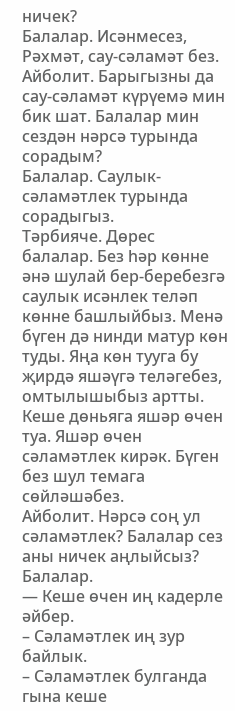ничек?
Балалар. Исәнмесез, Рәхмәт, сау-сәламәт без.
Айболит. Барыгызны да сау-сәламәт күрүемә мин бик шат. Балалар мин сездән нәрсә турында сорадым?
Балалар. Саулык-сәламәтлек турында сорадыгыз.
Тәрбияче. Дөрес балалар. Без һәр көнне әнә шулай бер-беребезгә саулык исәнлек теләп көнне башлыйбыз. Менә бүген дә нинди матур көн туды. Яңа көн тууга бу җирдә яшәүгә теләгебез, омтылышыбыз артты. Кеше дөньяга яшәр өчен туа. Яшәр өчен сәламәтлек кирәк. Бүген без шул темага сөйләшәбез.
Айболит. Нәрсә соң ул сәламәтлек? Балалар сез аны ничек аңлыйсыз?
Балалар.
— Кеше өчен иң кадерле әйбер.
– Сәламәтлек иң зур байлык.
– Сәламәтлек булганда гына кеше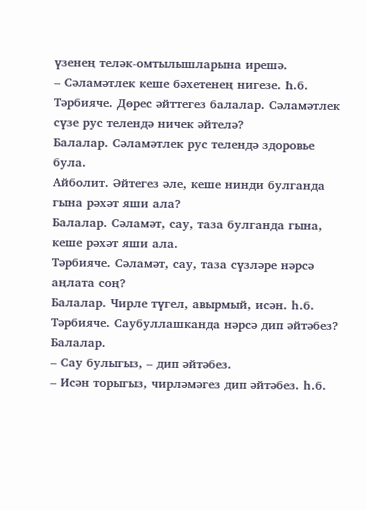үзенең теләк-омтылышларына ирешә.
– Сәламәтлек кеше бәхетенең нигезе. Һ.б.
Тәрбияче. Дөрес әйттегез балалар. Сәламәтлек сүзе рус телендә ничек әйтелә?
Балалар. Сәламәтлек рус телендә здоровье була.
Айболит. Әйтегез әле, кеше нинди булганда гына рәхәт яши ала?
Балалар. Сәламәт, сау, таза булганда гына, кеше рәхәт яши ала.
Тәрбияче. Сәламәт, сау, таза сүзләре нәрсә аңлата соң?
Балалар. Чирле түгел, авырмый, исән. һ.б.
Тәрбияче. Саубуллашканда нәрсә дип әйтәбез?
Балалар.
– Сау булыгыз, – дип әйтәбез.
– Исән торыгыз, чирләмәгез дип әйтәбез. һ.б.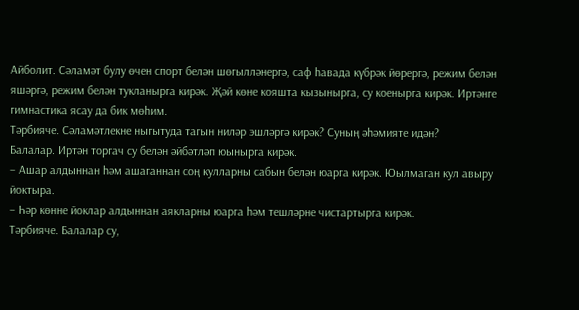Айболит. Сәламәт булу өчен спорт белән шөгылләнергә, саф һавада күбрәк йөрергә, режим белән яшәргә, режим белән тукланырга кирәк. Җәй көне кояшта кызынырга, су коенырга кирәк. Иртәнге гимнастика ясау да бик мөһим.
Тәрбияче. Сәламәтлекне ныгытуда тагын ниләр эшләргә кирәк? Суның әһәмияте идән?
Балалар. Иртән торгач су белән әйбәтләп юынырга кирәк.
– Ашар алдыннан һәм ашаганнан соң кулларны сабын белән юарга кирәк. Юылмаган кул авыру йоктыра.
– Һәр көнне йоклар алдыннан аякларны юарга һәм тешләрне чистартырга кирәк.
Тәрбияче. Балалар су,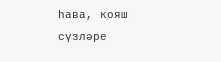һава, кояш сүзләре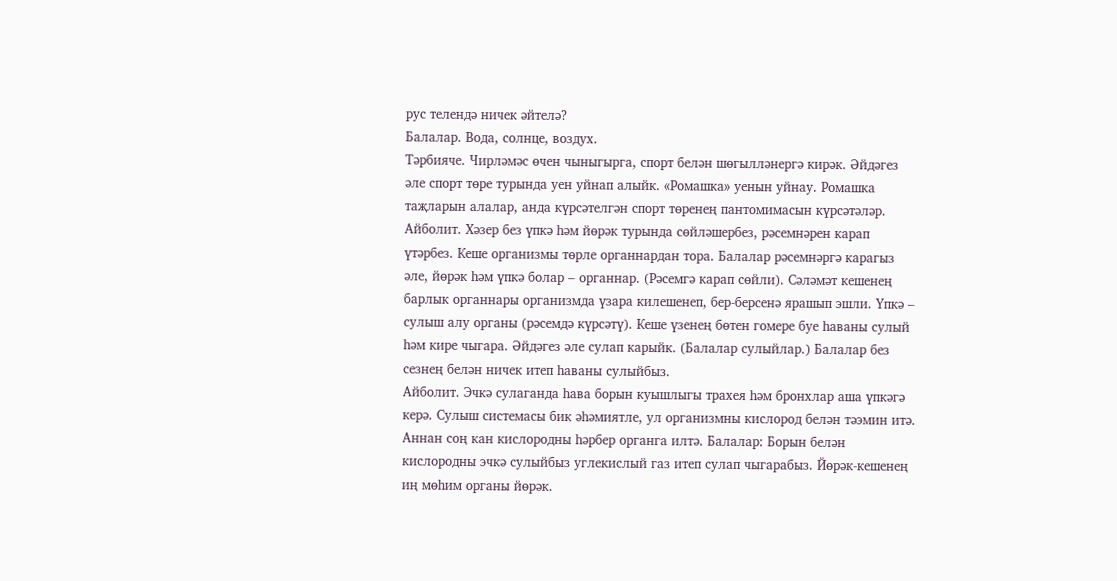рус телендә ничек әйтелә?
Балалар. Вода, солнце, воздух.
Тәрбияче. Чирләмәс өчен чыныгырга, спорт белән шөгылләнергә кирәк. Әйдәгез әле спорт төре турында уен уйнап алыйк. «Ромашка» уенын уйнау. Ромашка таҗларын алалар, анда күрсәтелгән спорт төренең пантомимасын күрсәтәләр.
Айболит. Хәзер без үпкә һәм йөрәк турында сөйләшербез, рәсемнәрен карап үтәрбез. Кеше организмы төрле органнардан тора. Балалар рәсемнәргә карагыз әле, йөрәк һәм үпкә болар – органнар. (Рәсемгә карап сөйли). Сәләмәт кешенең барлык органнары организмда үзара килешенеп, бер-берсенә ярашып эшли. Үпкә – сулыш алу органы (рәсемдә күрсәтү). Кеше үзенең бөтен гомере буе һаваны сулый һәм кире чыгара. Әйдәгез әле сулап карыйк. (Балалар сулыйлар.) Балалар без сезнең белән ничек итеп һаваны сулыйбыз.
Айболит. Эчкә сулаганда һава борын куышлыгы трахея һәм бронхлар аша үпкәгә керә. Сулыш системасы бик әһәмиятле, ул организмны кислород белән тәэмин итә. Аннан соң кан кислородны һәрбер органга илтә. Балалар: Борын белән кислородны эчкә сулыйбыз углекислый газ итеп сулап чыгарабыз. Йөрәк-кешенең иң мөһим органы йөрәк.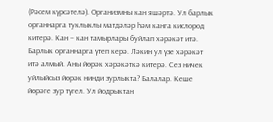(Рәсем күрсәтелә). Организмны кан яшәртә. Ул барлык органнарга туклыклы матдәләр һәм канга кислород китерә. Кан – кан тамырлары буйлап хәрәкәт итә. Барлык органнарга үтеп керә. Ләкин ул үзе хәрәкәт итә алмый. Аны йөрәк хәрәкәткә китерә. Сез ничек уйлыйсыз йөрәк нинди зурлыкта? Балалар. Кеше йөрәге зур түгел. Ул йодрыктан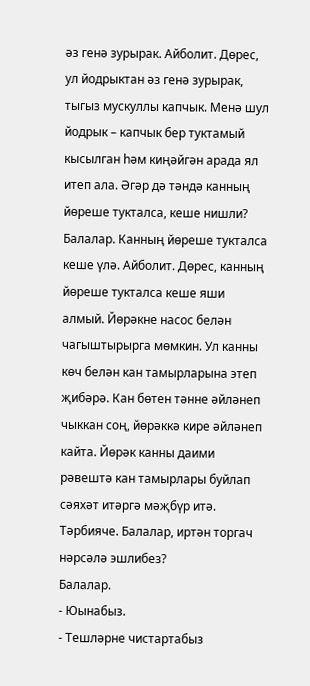әз генә зурырак. Айболит. Дөрес, ул йодрыктан әз генә зурырак, тыгыз мускуллы капчык. Менә шул йодрык – капчык бер туктамый кысылган һәм киңәйгән арада ял итеп ала. Әгәр дә тәндә канның йөреше тукталса, кеше нишли? Балалар. Канның йөреше тукталса кеше үлә. Айболит. Дөрес, канның йөреше тукталса кеше яши алмый. Йөрәкне насос белән чагыштырырга мөмкин. Ул канны көч белән кан тамырларына этеп җибәрә. Кан бөтен тәнне әйләнеп чыккан соң, йөрәккә кире әйләнеп кайта. Йөрәк канны даими рәвештә кан тамырлары буйлап сәяхәт итәргә мәҗбүр итә.
Тәрбияче. Балалар, иртән торгач нәрсәлә эшлибез?
Балалар.
- Юынабыз.
- Тешләрне чистартабыз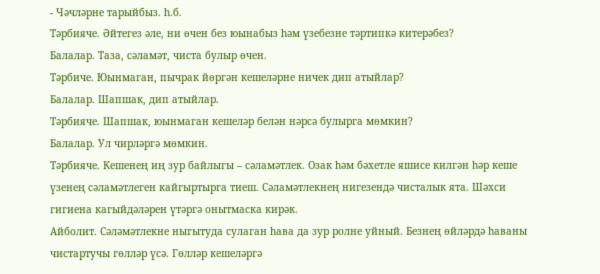- Чәчләрне тарыйбыз. һ.б.
Тәрбияче. Әйтегез әле, ни өчен без юынабыз һәм үзебезне тәртипкә китерәбез?
Балалар. Таза, сәламәт, чиста булыр өчен.
Тәрбиче. Юынмаган, пычрак йөргән кешеләрне ничек дип атыйлар?
Балалар. Шапшак, дип атыйлар.
Тәрбияче. Шапшак, юынмаган кешеләр белән нәрсә булырга мөмкин?
Балалар. Ул чирләргә мөмкин.
Тәрбияче. Кешенең иң зур байлыгы – сәламәтлек. Озак һәм бәхетле яшисе килгән һәр кеше үзенең сәламәтлеген кайгыртырга тиеш. Сәламәтлекнең нигезендә чисталык ята. Шәхси гигиена кагыйдәләрен үтәргә онытмаска кирәк.
Айболит. Сәләмәтлекне ныгытуда сулаган һава да зур ролне уйный. Безнең өйләрдә һаваны чистартучы гөлләр үсә. Гөлләр кешеләргә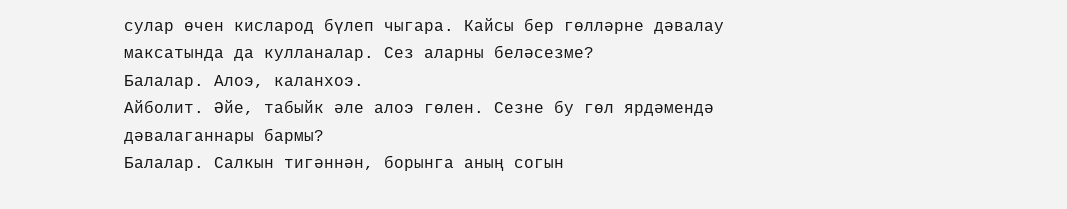сулар өчен кисларод бүлеп чыгара. Кайсы бер гөлләрне дәвалау максатында да кулланалар. Сез аларны беләсезме?
Балалар. Алоэ, каланхоэ.
Айболит. Әйе, табыйк әле алоэ гөлен. Сезне бу гөл ярдәмендә дәвалаганнары бармы?
Балалар. Салкын тигәннән, борынга аның согын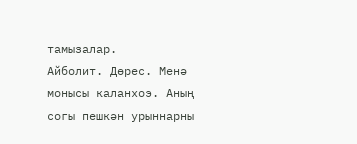тамызалар.
Айболит. Дөрес. Менә монысы каланхоэ. Аның согы пешкән урыннарны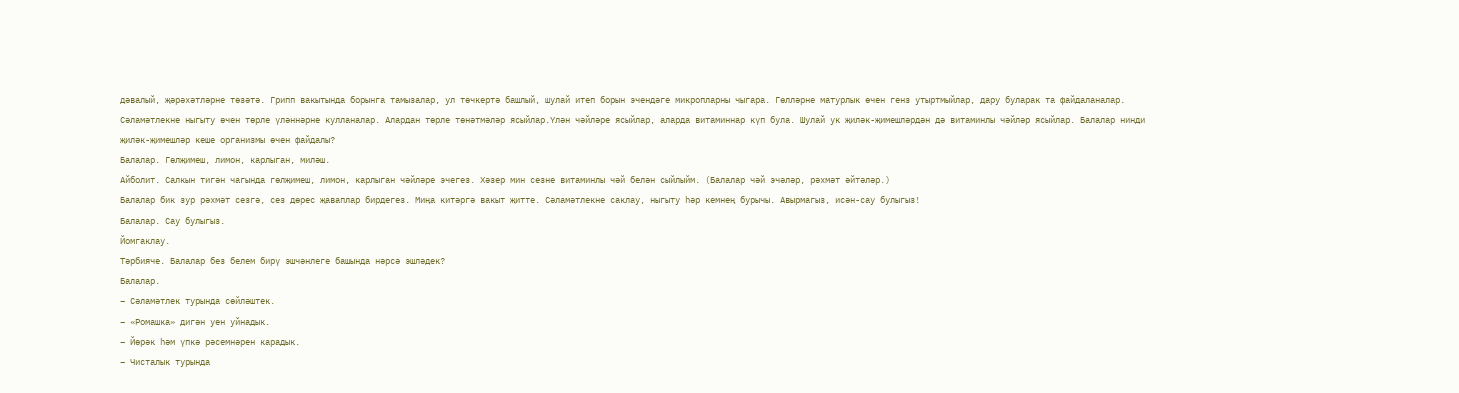дәвалый, җәрәхәтләрне төзәтә. Грипп вакытында борынга тамызалар, ул төчкертә башлый, шулай итеп борын эчендәге микропларны чыгара. Гөлләрне матурлык өчен генз утыртмыйлар, дару буларак та файдаланалар.
Сәламәтлекне ныгыту өчен төрле үләннәрне кулланалар. Алардан төрле төнәтмәләр ясыйлар.Үлән чәйләре ясыйлар, аларда витаминнар күп була. Шулай ук җиләк-җимешләрдән дә витаминлы чәйләр ясыйлар. Балалар нинди җиләк-җимешләр кеше организмы өчен файдалы?
Балалар. Гөлҗимеш, лимон, карлыган, миләш.
Айболит. Салкын тигән чагында гөлҗимеш, лимон, карлыган чәйләре эчегез. Хәзер мин сезне витаминлы чәй белән сыйлыйм. (Балалар чәй эчәләр, рәхмәт әйтәләр.)
Балалар бик зур рәхмәт сезгә, сез дөрес җаваплар бирдегез. Миңа китәргә вакыт җитте. Сәламәтлекне саклау, ныгыту һәр кемнең бурычы. Авырмагыз, исән-сау булыгыз!
Балалар. Сау булыгыз.
Йомгаклау.
Тәрбияче. Балалар без белем бирү эшчәнлеге башында нәрсә эшләдек?
Балалар.
– Сәламәтлек турында сөйләштек.
– «Ромашка» дигән уен уйнадык.
– Йөрәк һәм үпкә рәсемнәрен карадык.
– Чисталык турында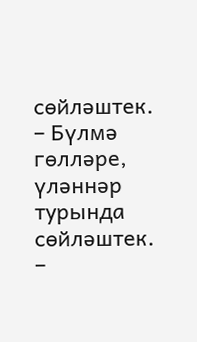сөйләштек.
– Бүлмә гөлләре, үләннәр турында сөйләштек.
–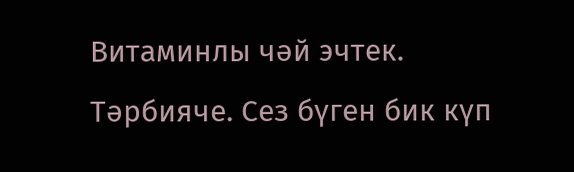Витаминлы чәй эчтек.
Тәрбияче. Сез бүген бик күп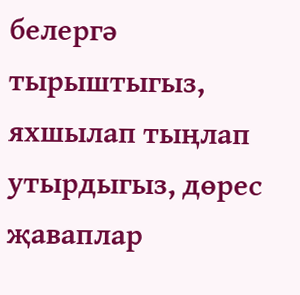белергә тырыштыгыз, яхшылап тыңлап утырдыгыз, дөрес җаваплар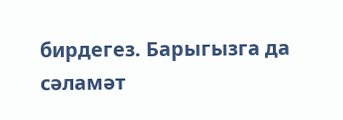бирдегез. Барыгызга да сәламәт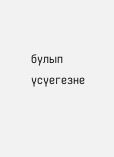булып үсүегезне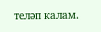теләп калам.